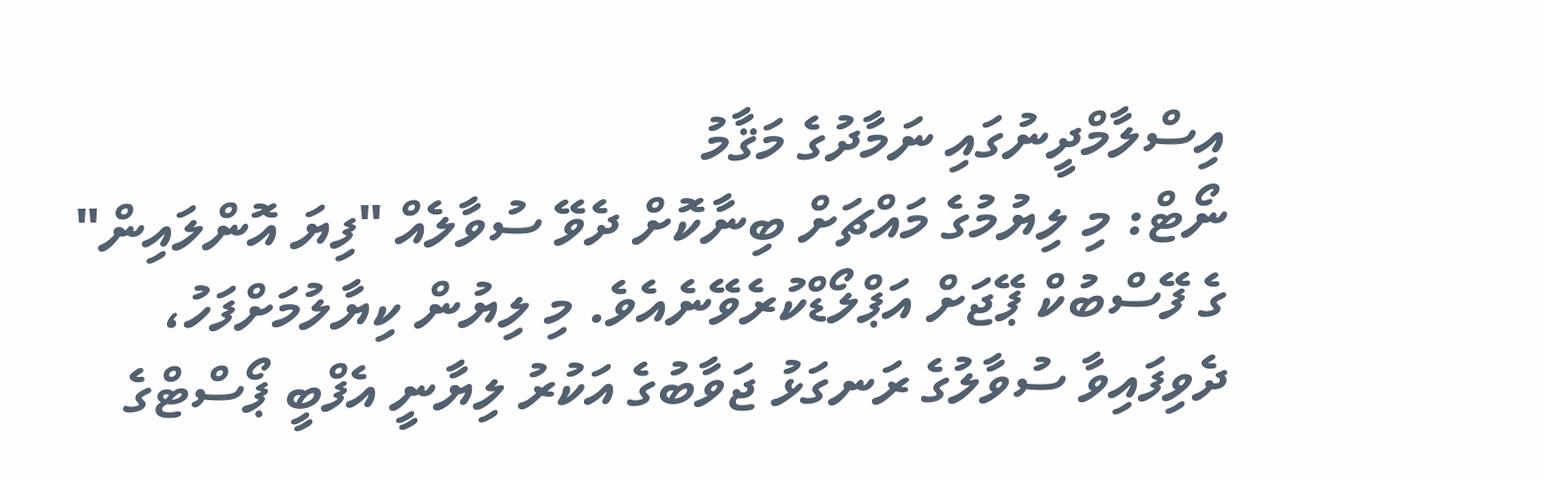އިސްލާމްދީނުގައި ނަމާދުގެ މަޤާމު
ނޯޓް: މި ލިޔުމުގެ މައްޗަށް ބިނާކޮށް ދެވޭ ސުވާލެއް "ފިޔަ އޮންލައިން" ގެ ފޭސްބުކް ޕޭޖަށް އަޕްލޯޑްކުރެވޭނެއެވެ. މި ލިޔުން ކިޔާލުމަށްފަހު، ދެވިފައިވާ ސުވާލުގެ ރަނގަޅު ޖަވާބުގެ އަކުރު ލިޔާނީ އެފްބީ ޕޯސްޓްގެ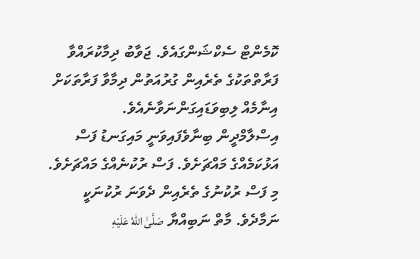ކޮމެންޓް ސެކްޝަންގައެވެ. ޖަވާބު ދިމާކުރައްވާ ފަރާތްތަކުގެ ތެރެއިން ގުރުއަތުން ދިމާވާ ފަރާތަކަށް އިނާމެއް ލިބިވަޑައިގަންނަވާނެއެވެ.
އިސްލާމްދީން ބިނާވެފައިވަނީ މައިގަނޑު ފަސް އަޅުކަމެއްގެ މައްޗަށެވެ. ފަސް ރުކުނެއްގެ މައްޗަށެވެ. މި ފަސް ރުކުނުގެ ތެރެއިން ދެވަނަ ރުކުނަކީ ނަމާދެވެ. މާތް ނަބިއްޔާ صَلَّىٰ اللهُ عَلَيْهِ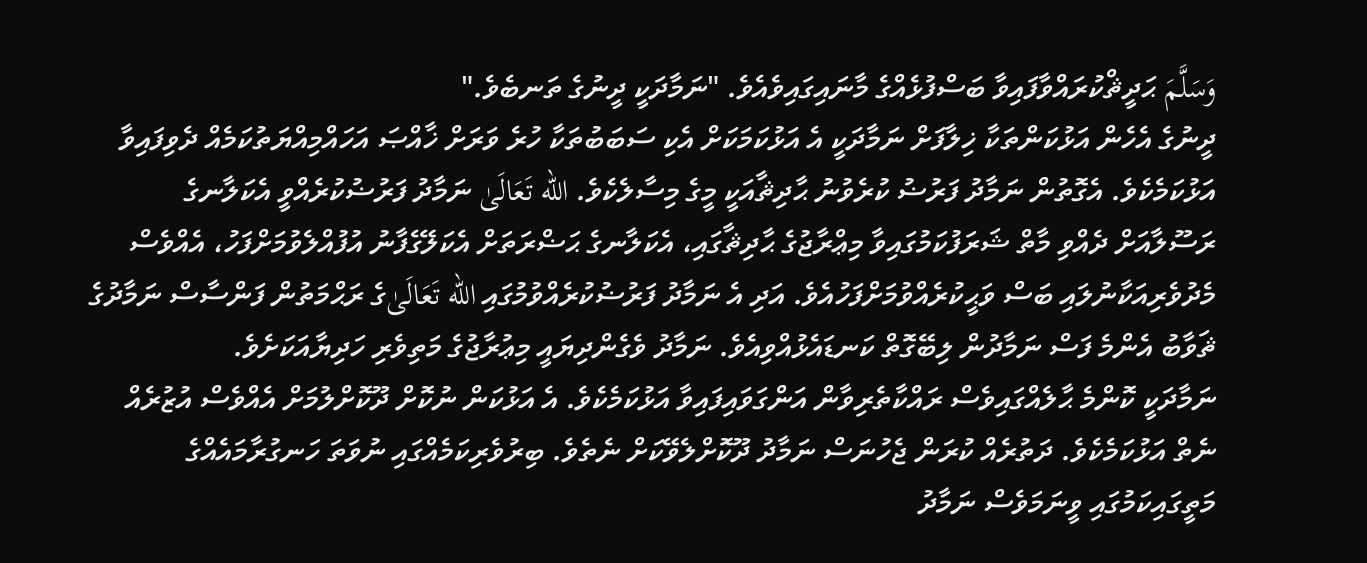وَسَلَّمَ ޙަދީޘްކުރައްވާފައިވާ ބަސްފުޅެއްގެ މާނައިގައިވެއެވެ. "ނަމާދަކީ ދީނުގެ ތަނބެވެ."
ދީނުގެ އެހެން އަޅުކަންތަކާ ޚިލާފަށް ނަމާދަކީ އެ އަޅުކަމަކަށް އެކި ސަބަބުތަކާ ހުރެ ވަރަށް ޚާއްޞަ އަހައްމިއްޔަތުކަމެއް ދެވިފައިވާ އަޅުކަމެކެވެ. އެގޮތުން ނަމާދު ފަރުޟު ކުރެވުނު ޙާދިޘާއަކީ މީގެ މިސާލެކެވެ. الله تَعَالَىٰ ނަމާދު ފަރުޟުކުރެއްވީ އެކަލާނގެ ރަސޫލާއަށް ދެއްވި މާތް ޝަރަފުކަމުގައިވާ މިޢްރާޖުގެ ޙާދިޘާގައި، އެކަލާނގެ ޙަޟްރަތަށް އެކަލޭގެފާނު އުފުއްލެވުމަށްފަހު، އެއްވެސް މެދުވެރިއަކާނުލައި ބަސް ވަޙީކުރެއްވުމަށްފަހުއެވެ. އަދި އެ ނަމާދު ފަރުޟުކުރެއްވުމުގައި الله تَعَالَىٰގެ ރަޙްމަތުން ފަންސާސް ނަމާދުގެ ޘަވާބު އެންމެ ފަސް ނަމާދުން ލިބޭގޮތް ކަނޑައެޅުއްވިއެވެ. ނަމާދު ވެގެންދިޔައީ މިޢުރާޖުގެ މަތިވެރި ހަދިޔާއަކަށެވެ.
ނަމާދަކީ ކޮންމެ ޙާލެއްގައިވެސް ރައްކާތެރިވާން އަންގަވައިފައިވާ އަޅުކަމެކެވެ. އެ އަޅުކަން ނުކޮށް ދޫކޮށްލުމަށް އެއްވެސް އުޒުރެއް ނެތް އަޅުކަމެކެވެ. ދަތުރެއް ކުރަން ޖެހުނަސް ނަމާދު ދޫކޮށްލެވޭކަށް ނެތެވެ. ބިރުވެރިކަމެއްގައި ނުވަތަ ހަނގުރާމައެއްގެ މަތީގައިކަމުގައި ވީނަމަވެސް ނަމާދު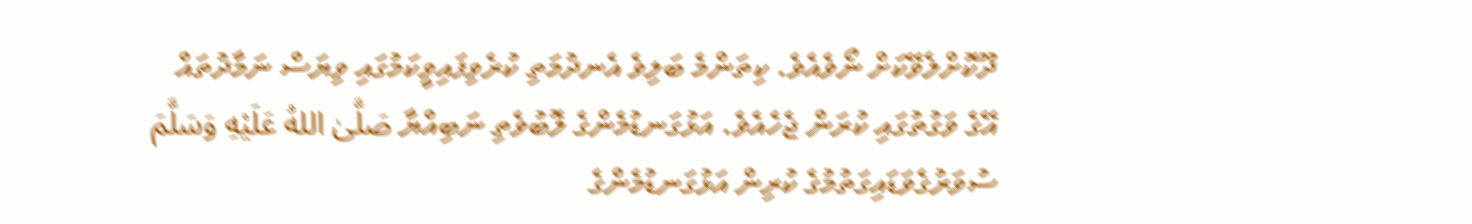ދޫކޮށްލެވޭކަށް ނޯވެއެވެ. ކިތަންމެ ބަލިވެ އެނދުމަތި ކުރެވިފައިވީކަމުގައި ވިޔަސް ނަމާދުތައް އޭގެ ވަގުތުގައި ކުރަން ޖެހެއެވެ. އަޅުގަނޑުމެންގެ ލޮބުވެތި ނަބިއްޔާ صَلَّىٰ اللهُ عَلَيْهِ وَسَلَّمَ ސުވަރުގެވަޑައިގަތުމުގެ ކުރިން އަޅުގަނޑުމެންގެ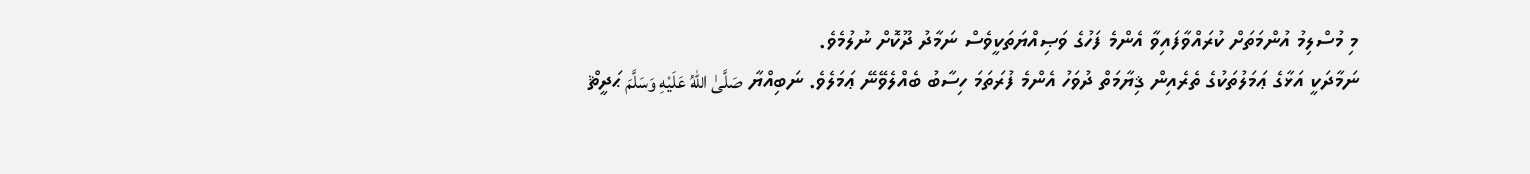މި މުސްލިމު އުންމަތަށް ކުރައްވާފައިވާ އެންމެ ފަހުގެ ވަޞިއްޔަތަކީވެސް ނަމާދު ދޫކޮށް ނުލުމެވެ.
ނަމާދަކީ އަޅާގެ ޢަމަލުތަކުގެ ތެރެއިން ޤިޔާމަތް ދުވަހު އެންމެ ފުރަތަމަ ހިސާބު ބެއްލެވޭނޭ ޢަމަލެވެ. ނަބިއްޔާ صَلَّىٰ اللهُ عَلَيْهِ وَسَلَّمَ ޙަދީޘް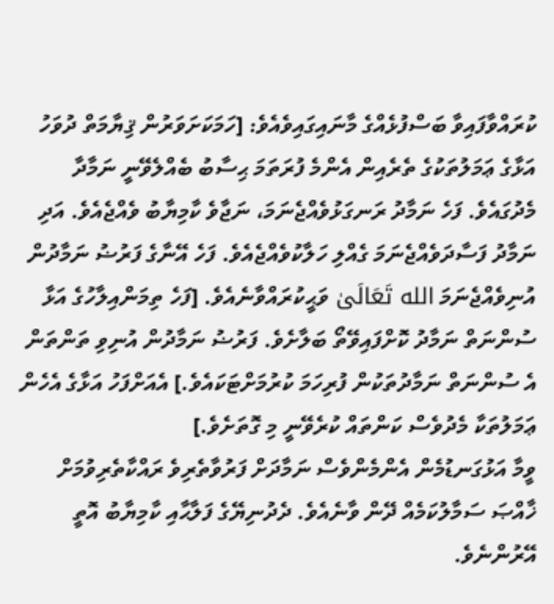ކުރައްވާފައިވާ ބަސްފުޅެއްގެ މާނައިގައިވެއެވެ: [ހަމަކަށަވަރުން ޤިޔާމަތް ދުވަހު އަޅާގެ ޢަމަލުތަކުގެ ތެރެއިން އެންމެ ފުރަތަމަ ޙިސާބު ބެއްލެވޭނީ ނަމާދާ މެދުގައެވެ. ފަހެ ނަމާދު ރަނގަޅުވެއްޖެނަމަ، ނަޖާވެ ކާމިޔާބު ވެއްޖެއެވެ. އަދި ނަމާދު ފަސާދަވެއްޖެނަމަ ގެއްލި ހަލާކުވެއްޖެއެވެ. ފަހެ އޭނާގެ ފަރުޟު ނަމާދުން އުނިވެއްޖެނަމަ الله تَعَالَىٰ ވަޙީކުރައްވާނެއެވެ. [ފަހެ ތިމަންއިލާހުގެ އަޅާ ސުންނަތް ނަމާދު ކޮށްފައިވޭތޯ ބަލާށެވެ. ފަރުޟު ނަމާދުން އުނިވި ތަންތަން އެ ސުންނަތް ނަމާދުތަކުން ފުރިހަމަ ކުރުމަށްޓަކައެވެ.] އެއަށްފަހު އަޅާގެ އެހެން ޢަމަލުތަކާ މެދުވެސް ކަންތައް ކުރެވޭނީ މި ގޮތަށެވެ.]
ވީމާ އަޅުގަނޑުމެން އެންމެންވެސް ނަމާދަށް ފަރުވާތެރިވެ ރައްކާތެރިވުމަށް ޚާއްޞަ ސަމާލުކަމެއް ދޭން ވާނެއެވެ. ދެދުނިޔޭގެ ފަލާޙާއި ކާމިޔާބު އޮތީ އޭރުންނެވެ.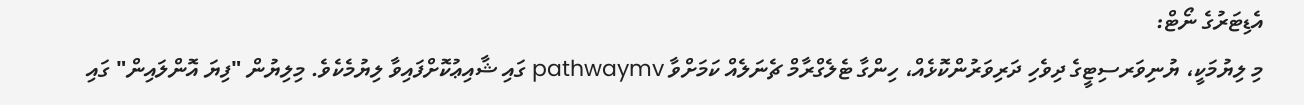އެޑިޓަރުގެ ނޯޓް:
މި ލިޔުމަކީ، ޔުނިވަރސިޓީގެ ދިވެހި ދަރިވަރުންކޮޅެއް، ހިންގާ ޓެލެގްރާމް ޗެނަލެއް ކަމަށްވާ pathwaymv ގައި ޝާއިޢުކޮށްފައިވާ ލިޔުމެކެވެ. މިލިޔުން "ފިޔަ އޮންލައިން" ގައި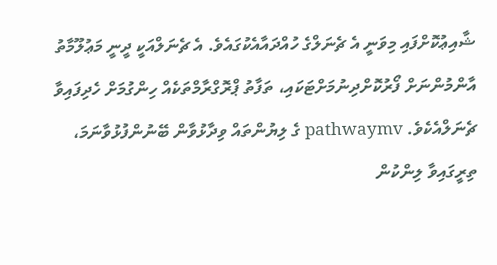ޝާއިޢުކޮށްފައި މިވަނީ އެ ޗެނަލްގެ ހުއްދައާއެކުގައެވެ. އެ ޗެނަލްއަކީ ދީނީ މަޢުލޫމާތު އާންމުންނަށް ފޯރުކޮށްދިނުމަށްޓަކައި، ތަފާތު ޕްރޮގްރާމްތަކެއް ހިންގުމަށް ހެދިފައިވާ ޗެނަލްއެކެވެ. pathwaymv ގެ ލިޔުންތައް ވިދާޅުވާން ބޭނުންފުޅުވާނަމަ، ތިރީގައިވާ ލިންކުން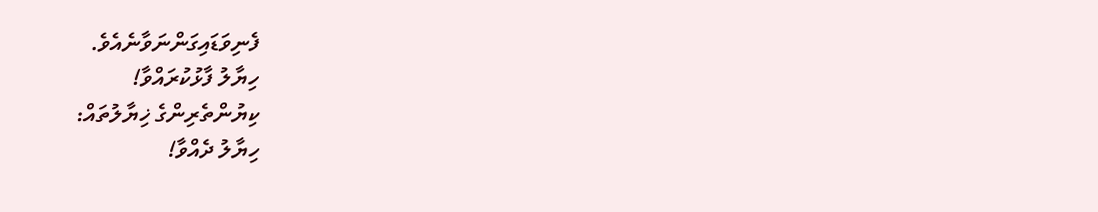ފެނިވަޑައިގަންނަވާނެއެވެ.
ހިޔާލު ފާޅުކުރައްވާ!
ކިޔުންތެރިންގެ ޚިޔާލުތައް:
ހިޔާލު ދެއްވާ!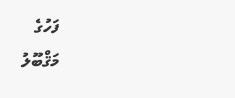ފަހުގެ
މަޤްބޫލު